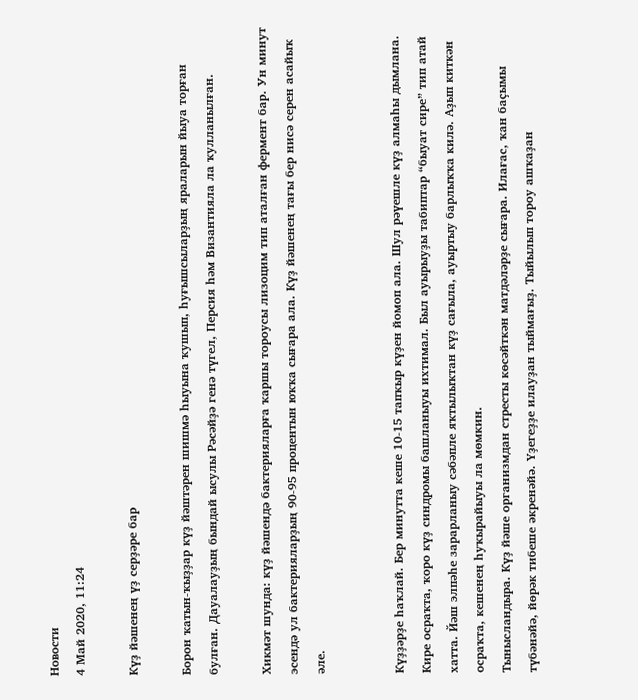Новости
4 Май 2020, 11:24

Күҙ йәшенең үҙ серҙәре бар

Борон ҡатын-ҡыҙҙар күҙ йәштәрен шишмә һыуына ҡушып, һуғышсыларҙың яраларын йыуа торған булған. Дауалауҙың бындай ысулы Рәсәйҙә генә түгел, Персия һәм Византияла ла ҡулланылған.

Хикмәт шунда: күҙ йәшендә бактерияларға ҡаршы тороусы лизоцим тип аталған фермент бар. Ун минут эсендә ул бактерияларҙың 90-95 процентын юҡҡа сығара ала. Күҙ йәшенең тағы бер нисә серен асайыҡ әле.


Күҙҙәрҙе һаҡлай. Бер минутта кеше 10-15 тапҡыр күҙен йомоп ала. Шул рәүешле күҙ алмаһы дымлана. Кире осраҡта, ҡоро күҙ синдромы башланыуы ихтимал. Был ауырыуҙы табиптар “быуат сире” тип атай хатта. Йәш элпәһе зарарланыу сәбәпле яҡтылыҡтан күҙ сағыла, ауыртыу барлыҡҡа килә. Аҙып киткән осраҡта, кешенең һуҡырайыуы ла мөмкин.
Тынысландыра. Күҙ йәше организмдан стресты көсәйткән матдәләрҙе сығара. Илағас, ҡан баҫымы түбәнәйә, йөрәк тибеше әкренәйә. Үҙегеҙҙе илауҙан тыймағыҙ. Тыйылып тороу ашҡаҙан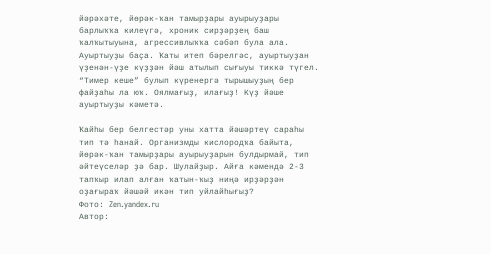йәрәхәте, йөрәк-ҡан тамырҙары ауырыуҙары барлыҡҡа килеүгә, хроник сирҙәрҙең баш ҡалҡытыуына, агрессивлыҡҡа сәбәп була ала.
Ауыртыуҙы баҫа. Ҡаты итеп бәрелгәс, ауыртыуҙан үҙенән-үҙе күҙҙән йәш атылып сығыуы тиккә түгел. “Тимер кеше” булып күренергә тырышыуҙың бер файҙаһы ла юҡ. Оялмағыҙ, илағыҙ! Күҙ йәше ауыртыуҙы кәметә.

Ҡайһы бер белгестәр уны хатта йәшәртеү сараһы тип тә һанай. Организмды кислородҡа байыта, йөрәк-ҡан тамырҙары ауырыуҙарын булдырмай, тип әйтеүселәр ҙә бар. Шулайҙыр. Айға кәмендә 2-3 тапҡыр илап алған ҡатын-ҡыҙ ниңә ирҙәрҙән оҙағыраҡ йәшәй икән тип уйлайһығыҙ?
Фото: Zen.yandex.ru
Автор: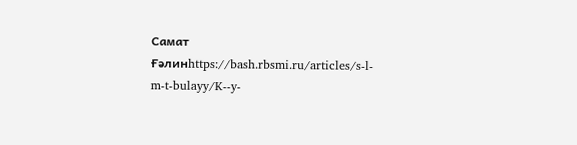Самат Ғәлинhttps://bash.rbsmi.ru/articles/s-l-m-t-bulayy/K--y-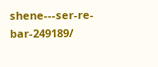shene---ser-re-bar-249189/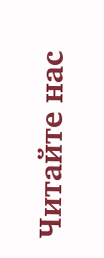Читайте нас